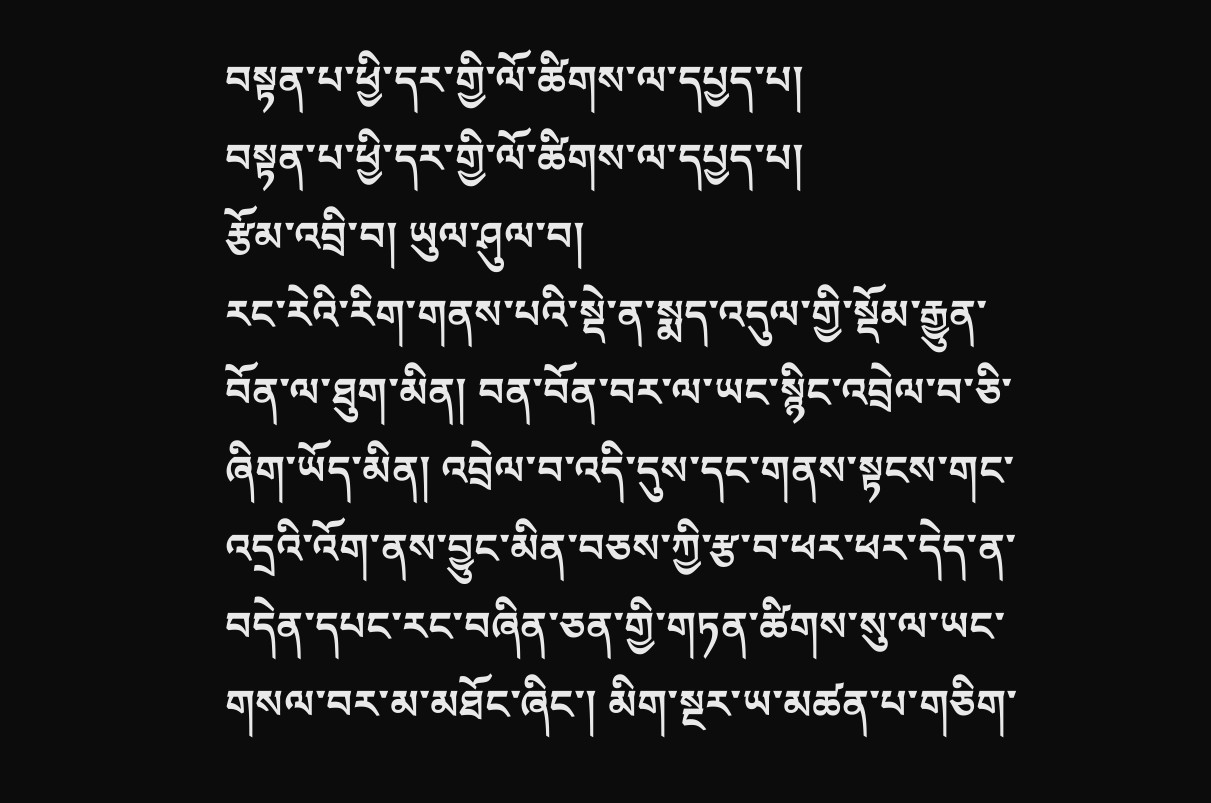བསྟན་པ་ཕྱི་དར་གྱི་ལོ་ཚིགས་ལ་དཔྱད་པ།
བསྟན་པ་ཕྱི་དར་གྱི་ལོ་ཚིགས་ལ་དཔྱད་པ།
རྩོམ་འབྲི་བ། ཡུལ་ཤུལ་བ།
རང་རེའི་རིག་གནས་པའི་སྡེ་ན་སྨད་འདུལ་གྱི་སྡོམ་རྒྱུན་བོན་ལ་ཐུག་མིན། བན་བོན་བར་ལ་ཡང་སྙིང་འབྲེལ་བ་ཅི་ཞིག་ཡོད་མིན། འབྲེལ་བ་འདི་དུས་དང་གནས་སྟངས་གང་འདྲའི་འོག་ནས་བྱུང་མིན་བཅས་ཀྱི་རྩ་བ་ཕར་ཕར་དེད་ན་བདེན་དཔང་རང་བཞིན་ཅན་གྱི་གཏན་ཚིགས་སུ་ལ་ཡང་གསལ་བར་མ་མཐོང་ཞིང་། མིག་སྔར་ཡ་མཚན་པ་གཅིག་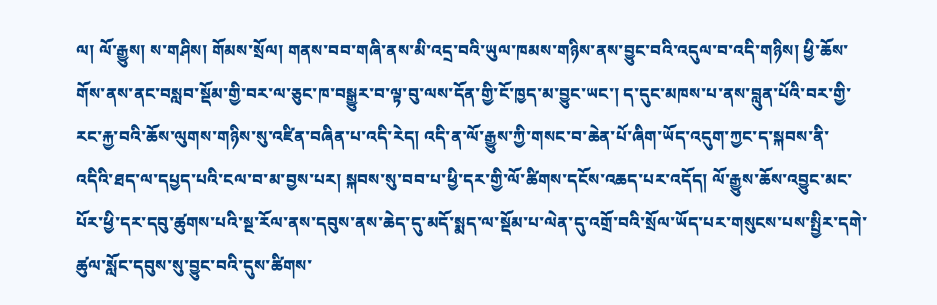ལ། ལོ་རྒྱུས། ས་གཤིས། གོམས་སྲོལ། གནས་བབ་གཞི་ནས་མི་འདྲ་བའི་ཡུལ་ཁམས་གཉིས་ནས་བྱུང་བའི་འདུལ་བ་འདི་གཉིས། ཕྱི་ཆོས་གོས་ནས་ནང་བསླབ་སྡོམ་གྱི་བར་ལ་ཅུང་ཁ་བསྒྱུར་བ་ལྟ་བུ་ལས་དོན་གྱི་ངོ་ཁྱད་མ་བྱུང་ཡང་། ད་དུང་མཁས་པ་ནས་བླུན་པོའི་བར་གྱི་རང་རྐྱ་བའི་ཆོས་ལུགས་གཉིས་སུ་འཛིན་བཞིན་པ་འདི་རེད། འདི་ན་ལོ་རྒྱུས་ཀྱི་གསང་བ་ཆེན་པོ་ཞིག་ཡོད་འདུག་ཀྱང་ད་སྐབས་ནི་འདིའི་ཐད་ལ་དཔྱད་པའི་ངལ་བ་མ་བྱས་པར། སྐབས་སུ་བབ་པ་ཕྱི་དར་གྱི་ལོ་ཚིགས་དངོས་འཆད་པར་འདོད། ལོ་རྒྱུས་ཆོས་འབྱུང་མང་པོར་ཕྱི་དར་དབུ་ཚུགས་པའི་སྔ་རོལ་ནས་དབུས་ནས་ཆེད་དུ་མདོ་སྨད་ལ་སྡོམ་པ་ལེན་དུ་འགྲོ་བའི་སྲོལ་ཡོད་པར་གསུངས་པས་སྤྱིར་དགེ་ཚུལ་སློང་དབུས་སུ་བྱུང་བའི་དུས་ཚིགས་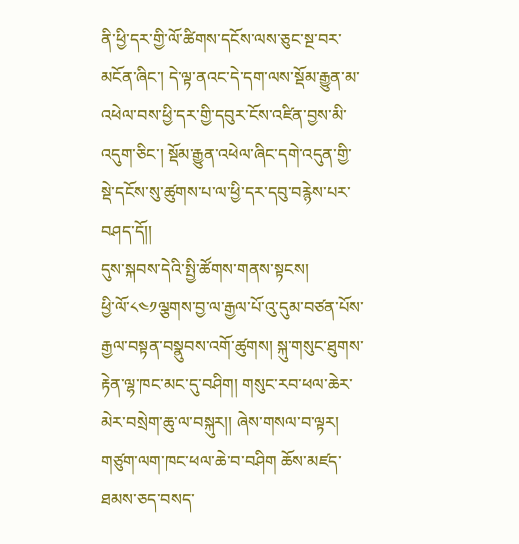ནི་ཕྱི་དར་གྱི་ལོ་ཚིགས་དངོས་ལས་ཅུང་སྔ་བར་མངོན་ཞིང་། དེ་ལྟ་ནའང་དེ་དག་ལས་སྡོམ་རྒྱུན་མ་འཕེལ་བས་ཕྱི་དར་གྱི་དབུར་ངོས་འཛིན་བྱས་མི་འདུག་ཅིང་། སྡོམ་རྒྱུན་འཕེལ་ཞིང་དགེ་འདུན་གྱི་སྡེ་དངོས་སུ་ཚུགས་པ་ལ་ཕྱི་དར་དབུ་བརྙེས་པར་བཤད་དོ།།
དུས་སྐབས་དེའི་སྤྱི་ཚོགས་གནས་སྟངས།
ཕྱི་ལོ་༨༤༡ལྕགས་བྱ་ལ་རྒྱལ་པོ་འུ་དུམ་བཙན་པོས་རྒྱལ་བསྟན་བསྣུབས་འགོ་ཚུགས། སྐུ་གསུང་ཐུགས་རྟེན་ལྷ་ཁང་མང་དུ་བཤིག། གསུང་རབ་ཕལ་ཆེར་མེར་བསྲེག་ཆུ་ལ་བསྐུར།། ཞེས་གསལ་བ་ལྟར། གཙུག་ལག་ཁང་ཕལ་ཆེ་བ་བཤིག ཆོས་མཛད་ཐམས་ཅད་བསད་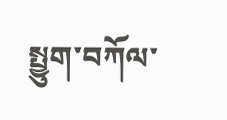སྤྱུག་བཀོལ་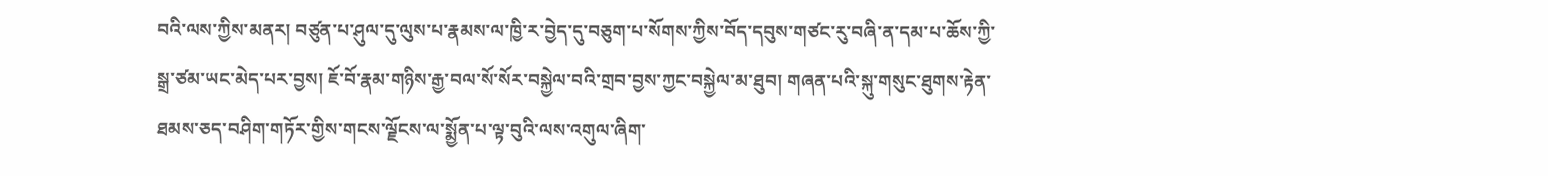བའི་ལས་ཀྱིས་མནར། བཙུན་པ་ཤུལ་དུ་ལུས་པ་རྣམས་ལ་ཁྱི་ར་བྱེད་དུ་བཅུག་པ་སོགས་ཀྱིས་བོད་དབུས་གཙང་རུ་བཞི་ན་དམ་པ་ཆོས་ཀྱི་སྒྲ་ཙམ་ཡང་མེད་པར་བྱས། ཇོ་བོ་རྣམ་གཉིས་རྒྱ་བལ་སོ་སོར་བསྐྱེལ་བའི་གྲབ་བྱས་ཀྱང་བསྐྱེལ་མ་ཐུབ། གཞན་པའི་སྐུ་གསུང་ཐུགས་རྟེན་ཐམས་ཅད་བཤིག་གཏོར་གྱིས་གངས་ལྗོངས་ལ་སྨྱོན་པ་ལྟ་བུའི་ལས་འགུལ་ཞིག་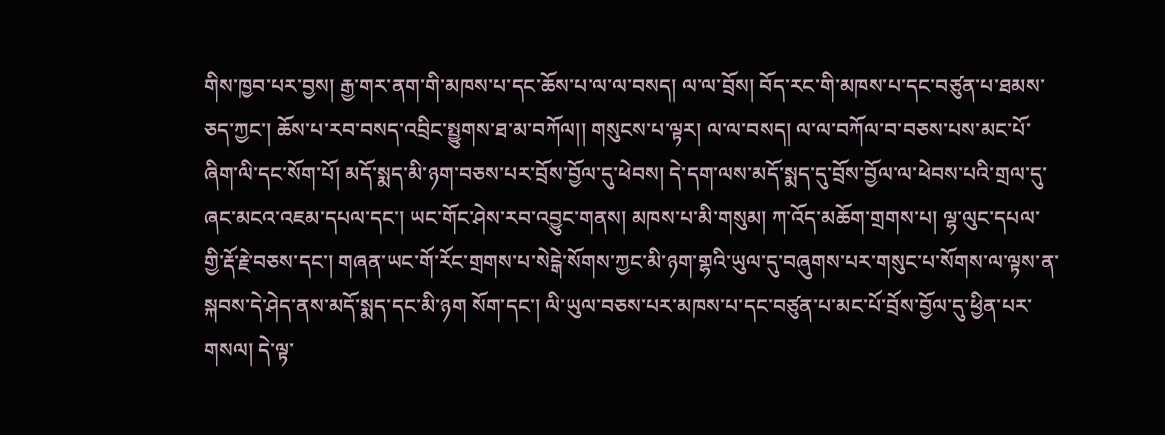གིས་ཁྱབ་པར་བྱས། རྒྱ་གར་ནག་གི་མཁས་པ་དང་ཆོས་པ་ལ་ལ་བསད། ལ་ལ་བྲོས། བོད་རང་གི་མཁས་པ་དང་བཙུན་པ་ཐམས་ཅད་ཀྱང་། ཆོས་པ་རབ་བསད་འབྲིང་སྤྱུགས་ཐ་མ་བཀོལ།། གསུངས་པ་ལྟར། ལ་ལ་བསད། ལ་ལ་བཀོལ་བ་བཅས་པས་མང་པོ་ཞིག་ལི་དང་སོག་པོ། མདོ་སྨད་མི་ཉག་བཅས་པར་བྲོས་བྱོལ་དུ་ཕེབས། དེ་དག་ལས་མདོ་སྨད་དུ་བྲོས་བྱོལ་ལ་ཕེབས་པའི་གྲལ་དུ་ཞང་མངའ་འཇམ་དཔལ་དང་། ཡང་གོང་ཤེས་རབ་འབྱུང་གནས། མཁས་པ་མི་གསུམ། ཀ་འོད་མཆོག་གྲགས་པ། ལྷ་ལུང་དཔལ་གྱི་རྡོ་རྗེ་བཅས་དང་། གཞན་ཡང་གོ་རོང་གྲགས་པ་སེངྒེ་སོགས་ཀྱང་མི་ཉག་གྷའི་ཡུལ་དུ་བཞུགས་པར་གསུང་པ་སོགས་ལ་ལྟས་ན་སྐབས་དེ་ཤེད་ནས་མདོ་སྨད་དང་མི་ཉག སོག་དང་། ལི་ཡུལ་བཅས་པར་མཁས་པ་དང་བཙུན་པ་མང་པོ་བྲོས་བྱོལ་དུ་ཕྱིན་པར་གསལ། དེ་ལྟ་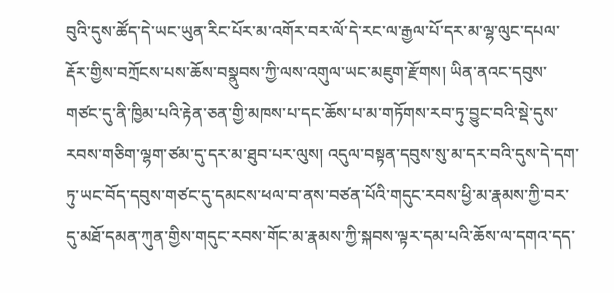བུའི་དུས་ཚོད་དེ་ཡང་ཡུན་རིང་པོར་མ་འགོར་བར་ལོ་དེ་རང་ལ་རྒྱལ་པོ་དར་མ་ལྷ་ལུང་དཔལ་རྡོར་གྱིས་བཀྲོངས་པས་ཆོས་བསྣུབས་ཀྱི་ལས་འགུལ་ཡང་མཇུག་རྫོགས། ཡིན་ནའང་དབུས་གཙང་དུ་ནི་ཁྱིམ་པའི་རྟེན་ཅན་གྱི་མཁས་པ་དང་ཆོས་པ་མ་གཏོགས་རབ་ཏུ་བྱུང་བའི་སྡེ་དུས་རབས་གཅིག་ལྷག་ཙམ་དུ་དར་མ་ཐུབ་པར་ལུས། འདུལ་བསྟན་དབུས་སུ་མ་དར་བའི་དུས་དེ་དག་ཏུ་ཡང་བོད་དབུས་གཙང་དུ་དམངས་ཕལ་བ་ནས་བཙན་པོའི་གདུང་རབས་ཕྱི་མ་རྣམས་ཀྱི་བར་དུ་མཐོ་དམན་ཀུན་གྱིས་གདུང་རབས་གོང་མ་རྣམས་ཀྱི་སྐབས་ལྟར་དམ་པའི་ཆོས་ལ་དགའ་དད་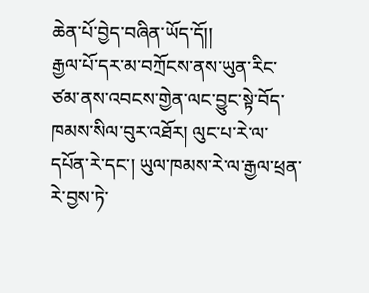ཆེན་པོ་བྱེད་བཞིན་ཡོད་དོ།།
རྒྱལ་པོ་དར་མ་བཀྲོངས་ནས་ཡུན་རིང་ཙམ་ནས་འབངས་གྱེན་ལང་བྱུང་སྟེ་བོད་ཁམས་སིལ་བུར་འཐོར། ལུང་པ་རེ་ལ་དཔོན་རེ་དང་། ཡུལ་ཁམས་རེ་ལ་རྒྱལ་ཕྲན་རེ་བྱས་ཏེ་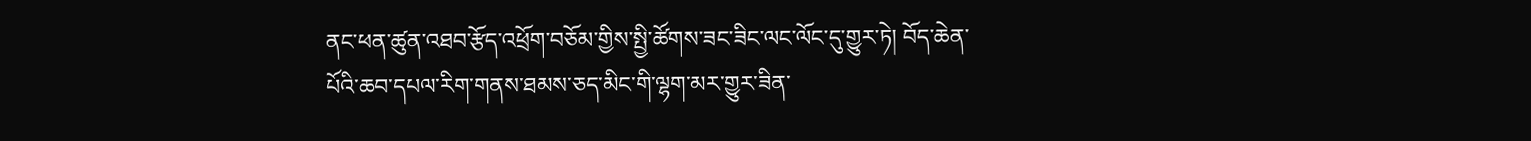ནང་ཕན་ཚུན་འཐབ་རྩོད་འཕྲོག་བཅོམ་གྱིས་སྤྱི་ཚོགས་ཟང་ཟིང་ལང་ལོང་དུ་གྱུར་ཏེ། བོད་ཆེན་པོའི་ཆབ་དཔལ་རིག་གནས་ཐམས་ཅད་མིང་གི་ལྷག་མར་གྱུར་ཟིན་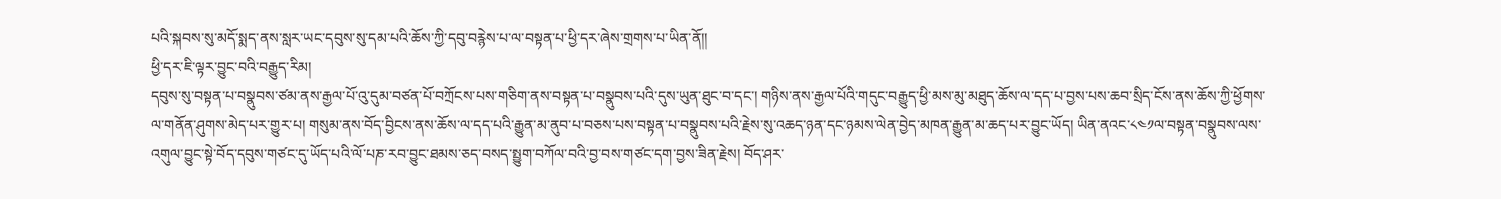པའི་སྐབས་སུ་མདོ་སྨད་ནས་སླར་ཡང་དབུས་སུ་དམ་པའི་ཆོས་ཀྱི་དབུ་བརྙེས་པ་ལ་བསྟན་པ་ཕྱི་དར་ཞེས་གྲགས་པ་ཡིན་ནོ།།
ཕྱི་དར་ཇི་ལྟར་བྱུང་བའི་བརྒྱུད་རིམ།
དབུས་སུ་བསྟན་པ་བསྣུབས་ཙམ་ནས་རྒྱལ་པོ་འུ་དུམ་བཙན་པོ་བཀྲོངས་པས་གཅིག་ནས་བསྟན་པ་བསྣུབས་པའི་དུས་ཡུན་ཐུང་བ་དང་། གཉིས་ནས་རྒྱལ་པོའི་གདུང་བརྒྱུད་ཕྱི་མས་མུ་མཐུད་ཆོས་ལ་དད་པ་བྱས་པས་ཆབ་སྲིད་ངོས་ནས་ཆོས་ཀྱི་ཕྱོགས་ལ་གནོན་ཤུགས་མེད་པར་གྱུར་པ། གསུམ་ནས་བོད་བྱིངས་ནས་ཆོས་ལ་དད་པའི་རྒྱུན་མ་ནུབ་པ་བཅས་པས་བསྟན་པ་བསྣུབས་པའི་རྗེས་སུ་འཆད་ཉན་དང་ཉམས་ལེན་བྱེད་མཁན་རྒྱུན་མ་ཆད་པར་བྱུང་ཡོད། ཡིན་ནའང་༨༤༡ལ་བསྟན་བསྣུབས་ལས་འགུལ་བྱུང་སྟེ་བོད་དབུས་གཙང་དུ་ཡོད་པའི་ལོ་པཎ་རབ་བྱུང་ཐམས་ཅད་བསད་སྤྱུག་བཀོལ་བའི་བྱ་བས་གཙང་དག་བྱས་ཟིན་རྗེས། བོད་ཤར་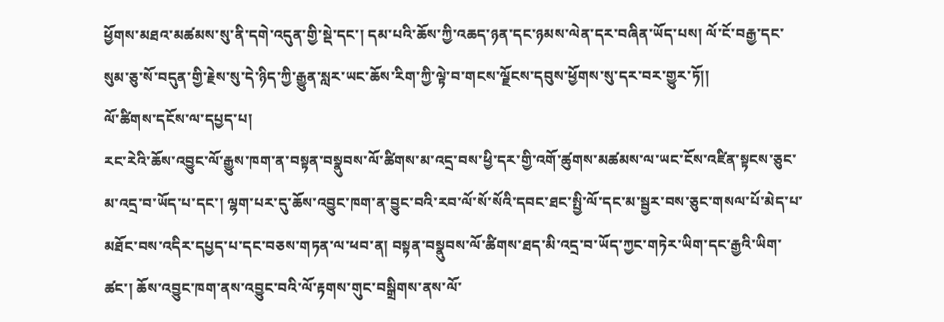ཕྱོགས་མཐའ་མཚམས་སུ་ནི་དགེ་འདུན་གྱི་སྡེ་དང་། དམ་པའི་ཆོས་ཀྱི་འཆད་ཉན་དང་ཉམས་ལེན་དར་བཞིན་ཡོད་པས། ལོ་ངོ་བརྒྱ་དང་སུམ་ཅུ་སོ་བདུན་གྱི་རྗེས་སུ་དེ་ཉིད་ཀྱི་རྒྱུན་སླར་ཡང་ཆོས་རིག་ཀྱི་ལྟེ་བ་གངས་ལྗོངས་དབུས་ཕྱོགས་སུ་དར་བར་གྱུར་ཏོ།།
ལོ་ཚིགས་དངོས་ལ་དཔྱད་པ།
རང་རེའི་ཆོས་འབྱུང་ལོ་རྒྱུས་ཁག་ན་བསྟན་བསྣུབས་ལོ་ཚིགས་མ་འདྲ་བས་ཕྱི་དར་གྱི་འགོ་ཚུགས་མཚམས་ལ་ཡང་ངོས་འཛིན་སྟངས་ཅུང་མ་འདྲ་བ་ཡོད་པ་དང་། ལྷག་པར་དུ་ཆོས་འབྱུང་ཁག་ན་བྱུང་བའི་རབ་ལོ་སོ་སོའི་དབང་ཐང་སྤྱི་ལོ་དང་མ་སྦྱར་བས་ཅུང་གསལ་པོ་མེད་པ་མཐོང་བས་འདིར་དཔྱད་པ་དང་བཅས་གཏན་ལ་ཕབ་ན། བསྟན་བསྣུབས་ལོ་ཚིགས་ཐད་མི་འདྲ་བ་ཡོད་ཀྱང་གཏེར་ཡིག་དང་རྒྱའི་ཡིག་ཚང་། ཆོས་འབྱུང་ཁག་ནས་འབྱུང་བའི་ལོ་རྟགས་གུང་བསྒྲིགས་ནས་ལོ་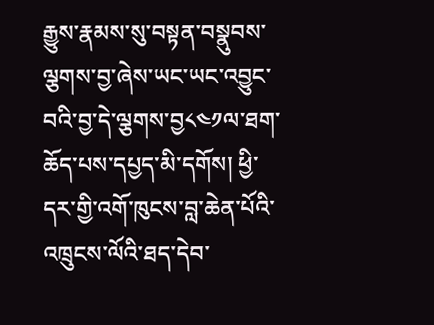རྒྱུས་རྣམས་སུ་བསྟན་བསྣུབས་ལྕགས་བྱ་ཞེས་ཡང་ཡང་འབྱུང་བའི་བྱ་དེ་ལྕགས་བྱ༨༤༡ལ་ཐག་ཆོད་པས་དཔྱད་མི་དགོས། ཕྱི་དར་གྱི་འགོ་ཁུངས་བླ་ཆེན་པོའི་འཁྲུངས་ལོའི་ཐད་དེབ་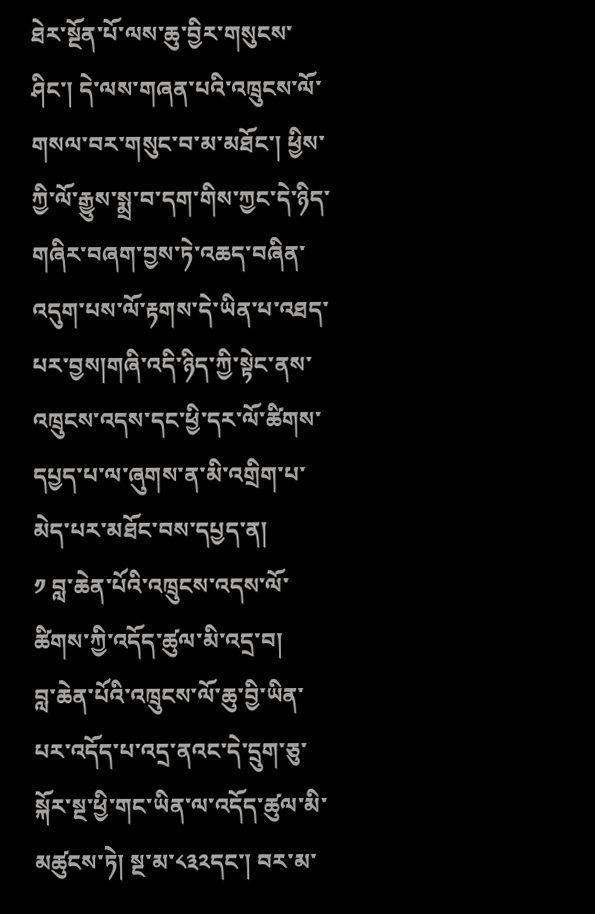ཐེར་སྔོན་པོ་ལས་ཆུ་བྱིར་གསུངས་ཤིང་། དེ་ལས་གཞན་པའི་འཁྲུངས་ལོ་གསལ་བར་གསུང་བ་མ་མཐོང་། ཕྱིས་ཀྱི་ལོ་རྒྱུས་སྨྲ་བ་དག་གིས་ཀྱང་དེ་ཉིད་གཞིར་བཞག་བྱས་ཏེ་འཆད་བཞིན་འདུག་པས་ལོ་རྟགས་དེ་ཡིན་པ་འཐད་པར་བྱས།གཞི་འདི་ཉིད་ཀྱི་སྟེང་ནས་འཁྲུངས་འདས་དང་ཕྱི་དར་ལོ་ཚིགས་དཔྱད་པ་ལ་ཞུགས་ན་མི་འགྲིག་པ་མེད་པར་མཐོང་བས་དཔྱད་ན།
༡ བླ་ཆེན་པོའི་འཁྲུངས་འདས་ལོ་ཚིགས་ཀྱི་འདོད་ཚུལ་མི་འདྲ་བ།
བླ་ཆེན་པོའི་འཁྲུངས་ལོ་ཆུ་བྱི་ཡིན་པར་འདོད་པ་འདྲ་ནའང་དེ་དྲུག་ཅུ་སྐོར་སྔ་ཕྱི་གང་ཡིན་ལ་འདོད་ཚུལ་མི་མཚུངས་ཏེ། སྔ་མ་༨༣༢དང་། བར་མ་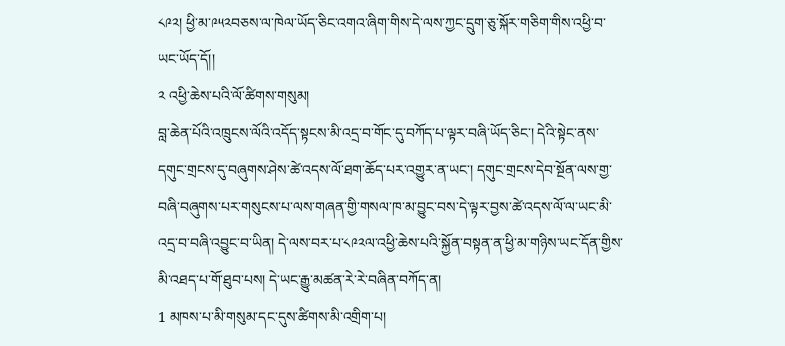༨༩༢། ཕྱི་མ་༩༥༢བཅས་ལ་ཁེལ་ཡོད་ཅིང་འགའ་ཞིག་གིས་དེ་ལས་ཀྱང་དྲུག་ཅུ་སྐོར་གཅིག་གིས་འཕྱི་བ་ཡང་ཡོད་དོ།།
༢ འཕྱི་ཆེས་པའི་ལོ་ཚིགས་གསུམ།
བླ་ཆེན་པོའི་འཁྲུངས་ལོའི་འདོད་སྟངས་མི་འདྲ་བ་གོང་དུ་བཀོད་པ་ལྟར་བཞི་ཡོད་ཅིང་། དེའི་སྟེང་ནས་དགུང་གྲངས་དུ་བཞུགས་ཤེས་ཚེ་འདས་ལོ་ཐག་ཆོད་པར་འགྱུར་ན་ཡང་། དགུང་གྲངས་དེབ་སྔོན་ལས་གྱ་བཞི་བཞུགས་པར་གསུངས་པ་ལས་གཞན་གྱི་གསལ་ཁ་མ་བྱུང་བས་དེ་ལྟར་བྱས་ཚེ་འདས་ལོ་ལ་ཡང་མི་འདྲ་བ་བཞི་འབྱུང་བ་ཡིན། དེ་ལས་བར་པ་༨༩༢ལ་འཕྱི་ཆེས་པའི་སྐྱོན་བསྟན་ན་ཕྱི་མ་གཉིས་ཡང་དོན་གྱིས་མི་འཐད་པ་གོ་ཐུབ་པས། དེ་ཡང་རྒྱུ་མཚན་རེ་རེ་བཞིན་བཀོད་ན།
1 མཁས་པ་མི་གསུམ་དང་དུས་ཚིགས་མི་འགྲིག་པ།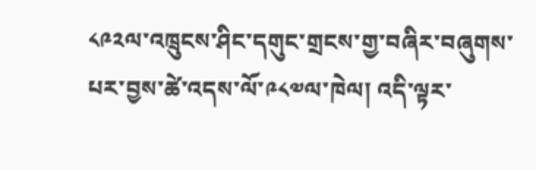༨༩༢ལ་འཁྲུངས་ཤིང་དགུང་གྲངས་གྱ་བཞིར་བཞུགས་པར་བྱས་ཚེ་འདས་ལོ་༩༨༧ལ་ཁེལ། འདི་ལྟར་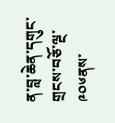ན་བླ་ཆེན་དགུང་གྲངས་བཅོ་ལྔ་༩༠༦ནས་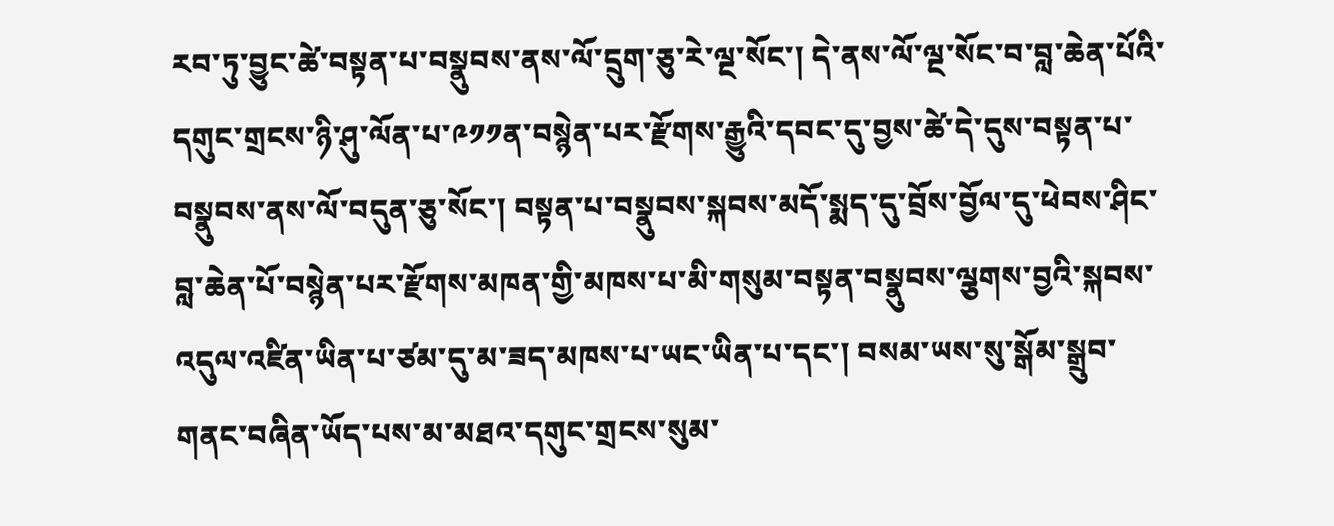རབ་ཏུ་བྱུང་ཚེ་བསྟན་པ་བསྣུབས་ནས་ལོ་དྲུག་ཅུ་རེ་ལྔ་སོང་། དེ་ནས་ལོ་ལྔ་སོང་བ་བླ་ཆེན་པོའི་དགུང་གྲངས་ཉི་ཤུ་ལོན་པ་༩༡༡ན་བསྙེན་པར་རྫོགས་རྒྱུའི་དབང་དུ་བྱས་ཚེ་དེ་དུས་བསྟན་པ་བསྣུབས་ནས་ལོ་བདུན་ཅུ་སོང་། བསྟན་པ་བསྣུབས་སྐབས་མདོ་སྨད་དུ་བྲོས་བྱོལ་དུ་ཕེབས་ཤིང་བླ་ཆེན་པོ་བསྙེན་པར་རྫོགས་མཁན་གྱི་མཁས་པ་མི་གསུམ་བསྟན་བསྣུབས་ལྕགས་བྱའི་སྐབས་འདུལ་འཛིན་ཡིན་པ་ཙམ་དུ་མ་ཟད་མཁས་པ་ཡང་ཡིན་པ་དང་། བསམ་ཡས་སུ་སྒོམ་སྒྲུབ་གནང་བཞིན་ཡོད་པས་མ་མཐའ་དགུང་གྲངས་སུམ་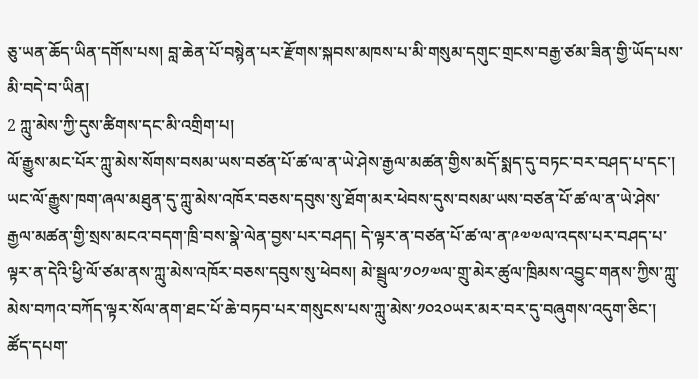ཅུ་ཡན་ཆོད་ཡིན་དགོས་པས། བླ་ཆེན་པོ་བསྙེན་པར་རྫོགས་སྐབས་མཁས་པ་མི་གསུམ་དགུང་གྲངས་བརྒྱ་ཙམ་ཟིན་གྱི་ཡོད་པས་མི་བདེ་བ་ཡིན།
2 ཀླུ་མེས་ཀྱི་དུས་ཚིགས་དང་མི་འགྲིག་པ།
ལོ་རྒྱུས་མང་པོར་ཀླུ་མེས་སོགས་བསམ་ཡས་བཙན་པོ་ཚ་ལ་ན་ཡེ་ཤེས་རྒྱལ་མཚན་གྱིས་མདོ་སྨད་དུ་བཏང་བར་བཤད་པ་དང་། ཡང་ལོ་རྒྱུས་ཁག་ཞལ་མཐུན་དུ་ཀླུ་མེས་འཁོར་བཅས་དབུས་སུ་ཐོག་མར་ཕེབས་དུས་བསམ་ཡས་བཙན་པོ་ཚ་ལ་ན་ཡེ་ཤེས་རྒྱལ་མཚན་གྱི་སྲས་མངའ་བདག་ཁྲི་བས་སྣེ་ལེན་བྱས་པར་བཤད། དེ་ལྟར་ན་བཙན་པོ་ཚ་ལ་ན་༩༧༧ལ་འདས་པར་བཤད་པ་ལྟར་ན་དེའི་ཕྱི་ལོ་ཙམ་ནས་ཀླུ་མེས་འཁོར་བཅས་དབུས་སུ་ཕེབས། མེ་སྦྲུལ་༡༠༡༧ལ་གྲུ་མེར་ཚུལ་ཁྲིམས་འབྱུང་གནས་ཀྱིས་ཀླུ་མེས་བཀའ་བཀོད་ལྟར་སོལ་ནག་ཐང་པོ་ཆེ་བཏབ་པར་གསུངས་པས་ཀླུ་མེས་༡༠༢༠ཡར་མར་བར་དུ་བཞུགས་འདུག་ཅིང་། ཚོད་དཔག་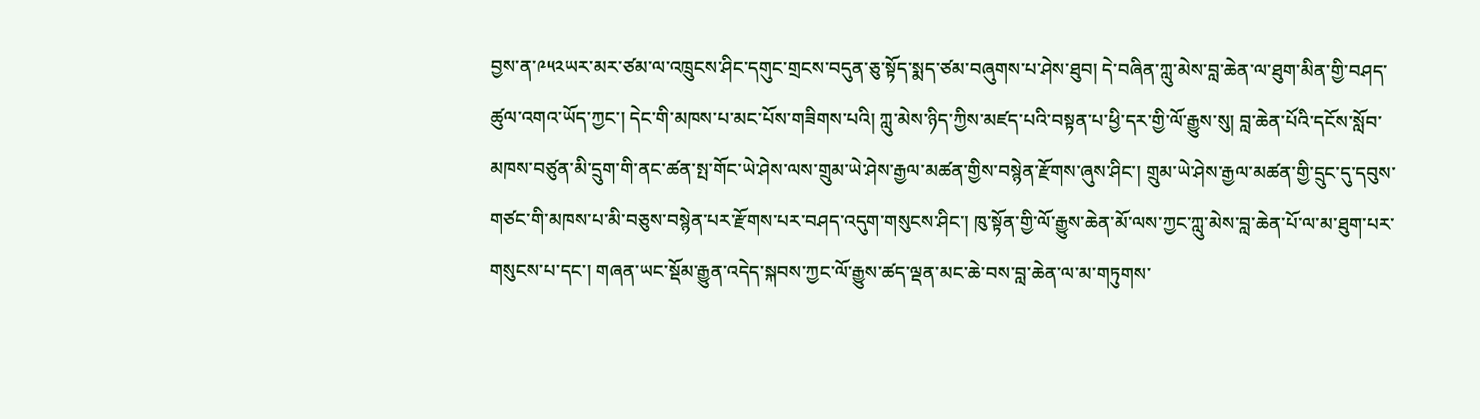བྱས་ན་༩༥༢ཡར་མར་ཙམ་ལ་འཁྲུངས་ཤིང་དགུང་གྲངས་བདུན་ཅུ་སྟོད་སྨད་ཙམ་བཞུགས་པ་ཤེས་ཐུབ། དེ་བཞིན་ཀླུ་མེས་བླ་ཆེན་ལ་ཐུག་མིན་གྱི་བཤད་ཚུལ་འགའ་ཡོད་ཀྱང་། དེང་གི་མཁས་པ་མང་པོས་གཟིགས་པའི། ཀླུ་མེས་ཉིད་ཀྱིས་མཛད་པའི་བསྟན་པ་ཕྱི་དར་གྱི་ལོ་རྒྱུས་སུ། བླ་ཆེན་པོའི་དངོས་སློབ་མཁས་བཙུན་མི་དྲུག་གི་ནང་ཚན་སྤ་གོང་ཡེ་ཤེས་ལས་གྲུམ་ཡེ་ཤེས་རྒྱལ་མཚན་གྱིས་བསྙེན་རྫོགས་ཞུས་ཤིང་། གྲུམ་ཡེ་ཤེས་རྒྱལ་མཚན་གྱི་དྲུང་དུ་དབུས་གཙང་གི་མཁས་པ་མི་བཅུས་བསྙེན་པར་རྫོགས་པར་བཤད་འདུག་གསུངས་ཤིང་། ཁུ་སྟོན་གྱི་ལོ་རྒྱུས་ཆེན་མོ་ལས་ཀྱང་ཀླུ་མེས་བླ་ཆེན་པོ་ལ་མ་ཐུག་པར་གསུངས་པ་དང་། གཞན་ཡང་སྡོམ་རྒྱུན་འདེད་སྐབས་ཀྱང་ལོ་རྒྱུས་ཚད་ལྡན་མང་ཆེ་བས་བླ་ཆེན་ལ་མ་གཏུགས་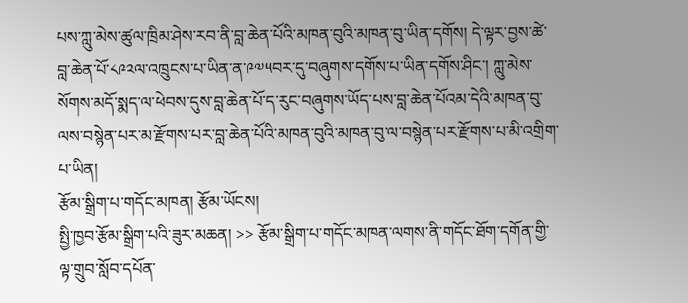པས་ཀླུ་མེས་ཚུལ་ཁྲིམ་ཤེས་རབ་ནི་བླ་ཆེན་པོའི་མཁན་བུའི་མཁན་བུ་ཡིན་དགོས། དེ་ལྟར་བྱས་ཚེ་བླ་ཆེན་པོ་༨༩༢ལ་འཁྲུངས་པ་ཡིན་ན་༩༧༥བར་དུ་བཞུགས་དགོས་པ་ཡིན་དགོས་ཤིང་། ཀླུ་མེས་སོགས་མདོ་སྨད་ལ་ཕེབས་དུས་བླ་ཆེན་པོ་ད་རུང་བཞུགས་ཡོད་པས་བླ་ཆེན་པོའམ་དེའི་མཁན་བུ་ལས་བསྙེན་པར་མ་རྫོགས་པར་བླ་ཆེན་པོའི་མཁན་བུའི་མཁན་བུ་ལ་བསྙེན་པར་རྫོགས་པ་མི་འགྲིག་པ་ཡིན།
རྩོམ་སྒྲིག་པ་གདོང་མཁན། རྩོམ་ཡོངས།
སྤྱི་ཁྱབ་རྩོམ་སྒྲིག་པའི་ཟུར་མཆན། >> རྩོམ་སྒྲིག་པ་གདོང་མཁན་ལགས་ནི་གདོང་ཐོག་དགོན་གྱི་ལྟ་གྲུབ་སློབ་དཔོན་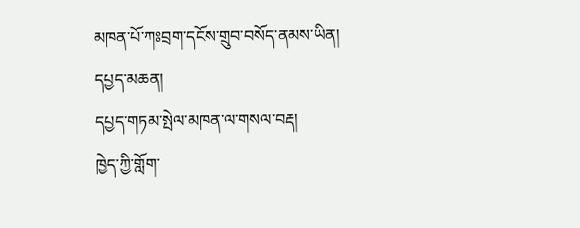མཁན་པོ་ཀཿབྲག་དངོས་གྲུབ་བསོད་ནམས་ཡིན།
དཔྱད་མཆན།
དཔྱད་གཏམ་སྤེལ་མཁན་ལ་གསལ་བརྡ།
ཁྱེད་ཀྱི་གློག་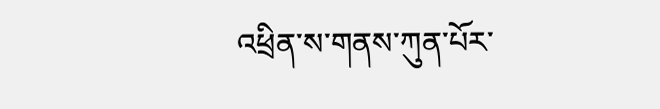འཕྲིན་ས་གནས་ཀུན་པོར་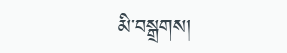མི་བསྒྲགས།